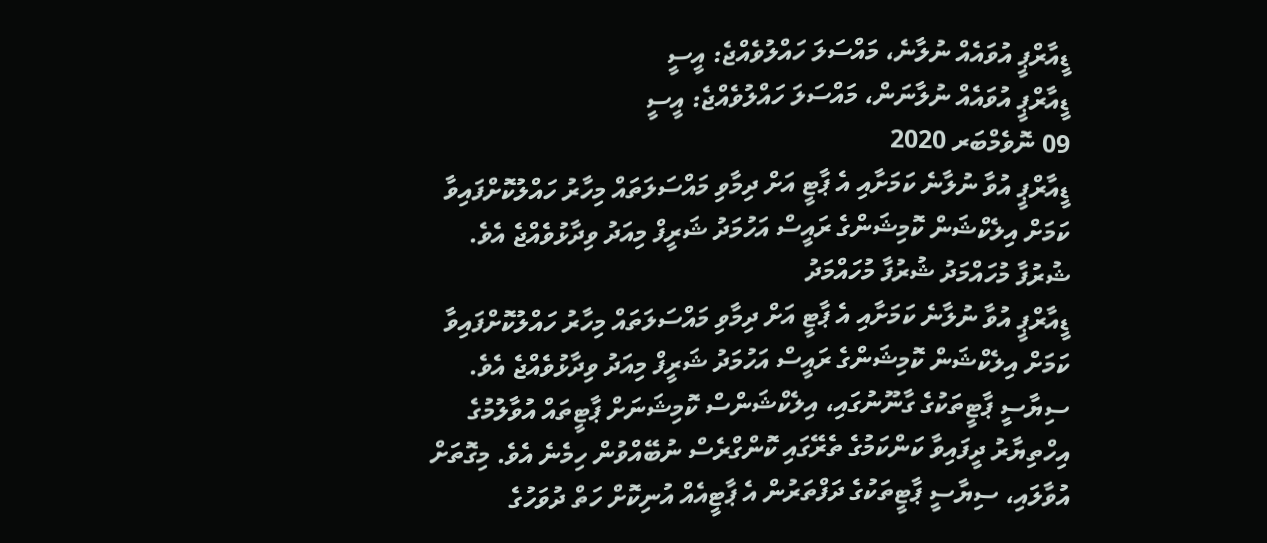ޑީއާރްޕީ އުވައެއް ނުލާނެ، މައްސަލަ ހައްލުވެއްޖެ: އީސީ
ޑީއާރްޕީ އުވައެއް ނުލާނަން، މައްސަލަ ހައްލުވެއްޖެ: އީސީ
09 ނޮވެމްބަރ 2020
ޑީއާރްޕީ އުވާ ނުލާނެ ކަމަށާއި އެ ޕާޓީ އަށް ދިމާވި މައްސަލަތައް މިހާރު ހައްލުކޮށްފައިވާ ކަމަށް އިލެކްޝަން ކޮމިޝަންގެ ރައީސް އަހުމަދު ޝަރީފް މިއަދު ވިދާޅުވެއްޖެ އެވެ.
ޝުރުފާ މުހައްމަދު ޝުރުފާ މުހައްމަދު
ޑީއާރްޕީ އުވާ ނުލާނެ ކަމަށާއި އެ ޕާޓީ އަށް ދިމާވި މައްސަލަތައް މިހާރު ހައްލުކޮށްފައިވާ ކަމަށް އިލެކްޝަން ކޮމިޝަންގެ ރައީސް އަހުމަދު ޝަރީފް މިއަދު ވިދާޅުވެއްޖެ އެވެ.
ސިޔާސީ ޕާޓީތަކުގެ ގާނޫނުގައި، އިލެކްޝަންސް ކޮމިޝަނަށް ޕާޓީތައް އުވާލުމުގެ އިހްތިޔާރު ދީފައިވާ ކަންކަމުގެ ތެރޭގައި ކޮންގްރެސް ނުބޭއްވުން ހިމެނެ އެވެ. މިގޮތަށް އުވާލައި، ސިޔާސީ ޕާޓީތަކުގެ ދަފްތަރުން އެ ޕާޓީއެއް އުނިކޮށް ހަތް ދުވަހުގެ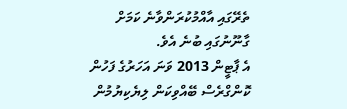ތެރޭގައި އާއްމުކުރަންވާނެ ކަމަށް ގާނޫނުގައި ބުނެ އެވެ.
އެ ޕާޓީން 2013 ވަނަ އަހަރުގެ ފަހުން ކޮންގްރެސް ބޭއްވިކަން ލިޔެކިޔުމުން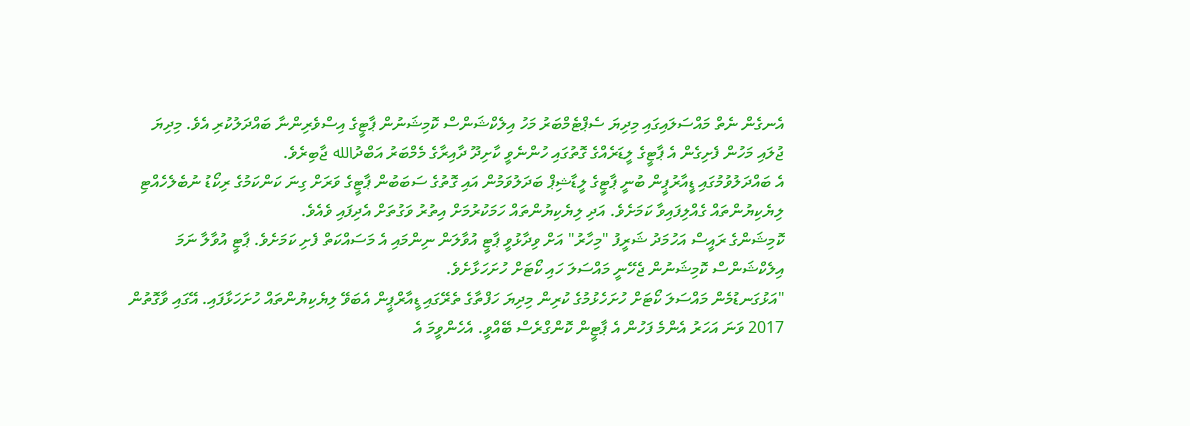އެނގެން ނެތް މައްސަލައިގައި މިދިޔަ ސެޕްޓެމްބަރު މަހު އިލެކްޝަންސް ކޮމިޝަނުން ޕާޓީގެ އިސްވެރިންނާ ބައްދަލުކުރި އެވެ. މިދިޔަ ޖުލައި މަހުން ފެށިގެން އެ ޕާޓީގެ ލީޑަރެއްގެ ގޮތުގައި ހުންނެވީ ކާށިދޫ ދާއިރާގެ މެމްބަރު އަބްދުالله ޖާބިރެވެ.
އެ ބައްދަލުވުމުގައި ޑީއާރުޕީން ބުނީ ޕާޓީގެ ލީޑާޝިޕް ބަދަލުވަމުން އައި ގޮތުގެ ސަބަބުން ޕާޓީގެ ވަރަށް ގިނަ ކަންކަމުގެ ރިކޯޑު ނުބެލެހެއްޓި ލިޔެކިޔުންތައް ގެއްލިފައިވާ ކަމަށެވެ. އަދި ލިޔެކިޔުންތައް ހަމަކުރުމަށް އިތުރު ވަގުތަށް އެދިފައި ވެއެވެ.
ކޮމިޝަންގެ ރައީސް އަހުމަދު ޝަރީފު "މިހާރު" އަށް ވިދާޅުވީ ޕާޓީ އުވާލަން ނިންމައި އެ މަސައްކަތް ފެށި ކަމަށެވެ. ޕާޓީ އުވާލާ ނަމަ އިލެކްޝަންސް ކޮމިޝަނުން ޖެހޭނީ މައްސަލަ ހައި ކޯޓަށް ހުށަހަޅާށެވެ.
"އަޅުގަނޑުމެން މައްސަލަ ކޯޓަށް ހުށަހެޅުމުގެ ކުރިން މިދިޔަ ހަފްތާގެ ތެރޭގައި ޑީއާރްޕީން އެބަވޭ ލިޔެކިޔުންތައް ހުށަހަޅާފައި. އޭގައި ވާގޮތުން 2017 ވަނަ އަހަރު އެންމެ ފަހުން އެ ޕާޓީން ކޮންގްރެސް ބޭއްވީ. އެހެންވީމަ އެ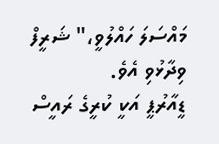މައްސަލަ ހައްލުވީ،" ޝަރީފް ވިދާޅުވި އެވެ.
ޑީއާރުޕީ އަކީ ކުރީގެ ރައީސް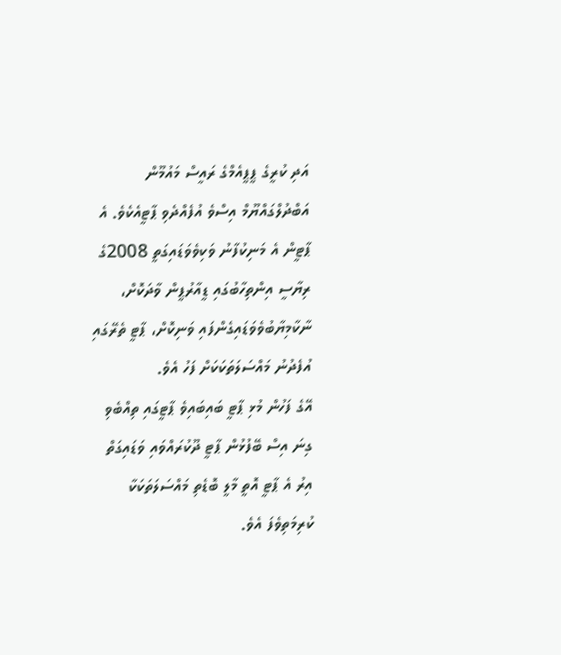އަދި ކުރީގެ ޕީޕީއެމްގެ ރައީސް މައުމޫން އަބްދުލްގައްޔޫމް އިސްވެ އުފެއްދެވި ޕާޓީއެކެވެ. އެ ޕާޓީން އެ މަނިކުފާނު ވަކިވެވަޑައިގަތީ 2008ގެ ރިޔާސީ އިންތިހާބުގައި ޑީއާރުޕީން ވާދަކޮށް، ނާކާމިޔާބުވެވަޑައިގެންފައި ވަނިކޮށް، ޕާޓީ ތެރޭގައި އުފެދުނު މައްސަލަތަކަކަށް ފަހު އެވެ.
އޭގެ ފަހުން މުޅި ޕާޓީ ބައިބައިވެ ޕާޓީގައި ތިއްބެވި ގިނަ އިސް ބޭފުޅުން ޕާޓީ ދޫކުރައްވައި ވަޑައިގަތް އިރު އެ ޕާޓީ އޮތީ މާލީ ބޮޑެތި މައްސަލަތަކަކާ ކުރިމަތިވެފަ އެވެ.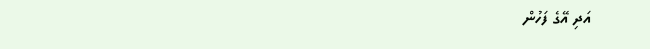އަދި އޭގެ ފަހުން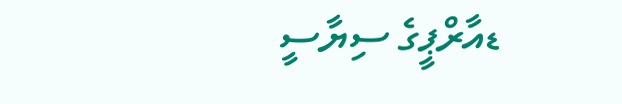ޑއާރްޕީގެ ސިޔާސީ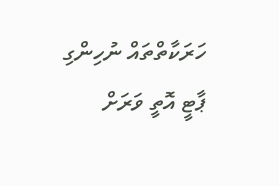ހަރަކާތްތައް ނުހިންގި ޕާޓީ އޮތީ ވަރަށް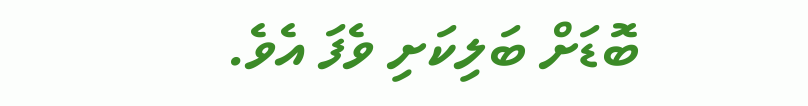ބޮޑަށް ބަލިކަށި ވެފަ އެވެ.